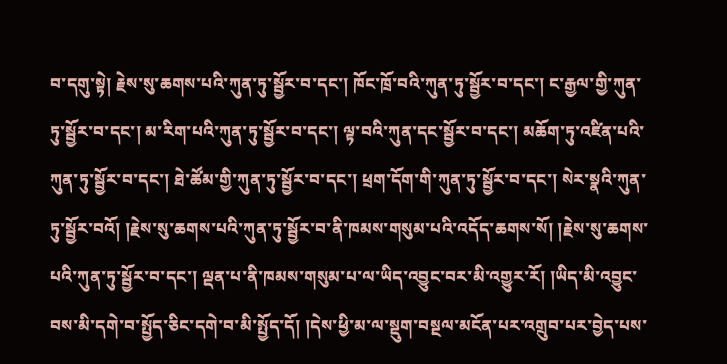བ་དགུ་སྟེ། རྗེས་སུ་ཆགས་པའི་ཀུན་ཏུ་སྦྱོར་བ་དང་། ཁོང་ཁྲོ་བའི་ཀུན་ཏུ་སྦྱོར་བ་དང་། ང་རྒྱལ་གྱི་ཀུན་ཏུ་སྦྱོར་བ་དང་། མ་རིག་པའི་ཀུན་ཏུ་སྦྱོར་བ་དང་། ལྟ་བའི་ཀུན་དང་སྦྱོར་བ་དང་། མཆོག་ཏུ་འཛིན་པའི་ཀུན་ཏུ་སྦྱོར་བ་དང་། ཐེ་ཚོམ་གྱི་ཀུན་ཏུ་སྦྱོར་བ་དང་། ཕྲག་དོག་གི་ཀུན་ཏུ་སྦྱོར་བ་དང་། སེར་སྣའི་ཀུན་ཏུ་སྦྱོར་བའོ། །རྗེས་སུ་ཆགས་པའི་ཀུན་ཏུ་སྦྱོར་བ་ནི་ཁམས་གསུམ་པའི་འདོད་ཆགས་སོ། །རྗེས་སུ་ཆགས་པའི་ཀུན་ཏུ་སྦྱོར་བ་དང་། ལྡན་པ་ནི་ཁམས་གསུམ་པ་ལ་ཡིད་འབྱུང་བར་མི་འགྱུར་རོ། །ཡིད་མི་འབྱུང་བས་མི་དགེ་བ་སྤྱོད་ཅིང་དགེ་བ་མི་སྤྱོད་དོ། །དེས་ཕྱི་མ་ལ་སྡུག་བསྔལ་མངོན་པར་འགྲུབ་པར་བྱེད་པས་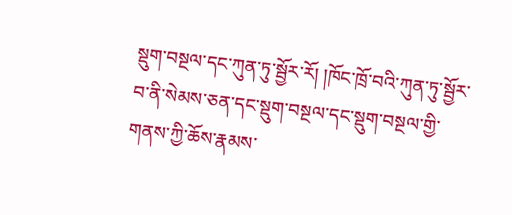སྡུག་བསྔལ་དང་ཀུན་ཏུ་སྦྱོར་རོ། །ཁོང་ཁྲོ་བའི་ཀུན་ཏུ་སྦྱོར་བ་ནི་སེམས་ཅན་དང་སྡུག་བསྔལ་དང་སྡུག་བསྔལ་གྱི་གནས་ཀྱི་ཆོས་རྣམས་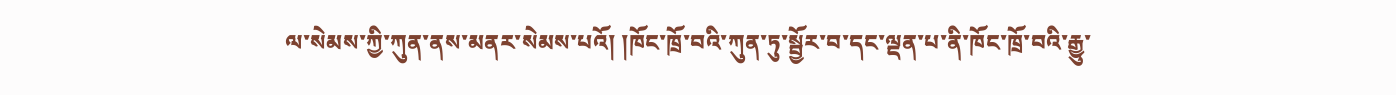ལ་སེམས་ཀྱི་ཀུན་ནས་མནར་སེམས་པའོ། །ཁོང་ཁྲོ་བའི་ཀུན་ཏུ་སྦྱོར་བ་དང་ལྡན་པ་ནི་ཁོང་ཁྲོ་བའི་རྒྱུ་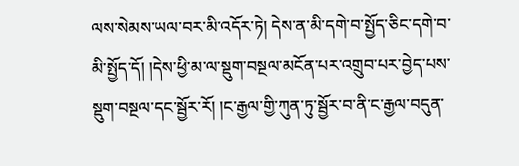ལས་སེམས་ཡལ་བར་མི་འདོར་ཏེ། དེས་ན་མི་དགེ་བ་སྤྱོད་ཅིང་དགེ་བ་མི་སྤྱོད་དོ། །དེས་ཕྱི་མ་ལ་སྡུག་བསྔལ་མངོན་པར་འགྲུབ་པར་བྱེད་པས་སྡུག་བསྔལ་དང་སྦྱོར་རོ། །ང་རྒྱལ་གྱི་ཀུན་ཏུ་སྦྱོར་བ་ནི་ང་རྒྱལ་བདུན་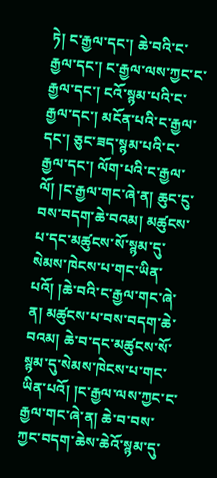ཏེ། ང་རྒྱལ་དང་། ཆེ་བའི་ང་རྒྱལ་དང་། ང་རྒྱལ་ལས་ཀྱང་ང་རྒྱལ་དང་། ངའོ་སྙམ་པའི་ང་རྒྱལ་དང་། མངོན་པའི་ང་རྒྱལ་དང་། ཅུང་ཟད་སྙམ་པའི་ང་རྒྱལ་དང་། ལོག་པའི་ང་རྒྱལ་ལོ། །ང་རྒྱལ་གང་ཞེ་ན། ཆུང་ངུ་བས་བདག་ཆེ་བའམ། མཚུངས་པ་དང་མཚུངས་སོ་སྙམ་དུ་སེམས་ཁེངས་པ་གང་ཡིན་པའོ། །ཆེ་བའི་ང་རྒྱལ་གང་ཞེ་ན། མཚུངས་པ་བས་བདག་ཆེ་བའམ། ཆེ་བ་དང་མཚུངས་སོ་སྙམ་དུ་སེམས་ཁེངས་པ་གང་ཡིན་པའོ། །ང་རྒྱལ་ལས་ཀྱང་ང་རྒྱལ་གང་ཞེ་ན། ཆེ་བ་བས་ཀྱང་བདག་ཆེས་ཆེའོ་སྙམ་དུ་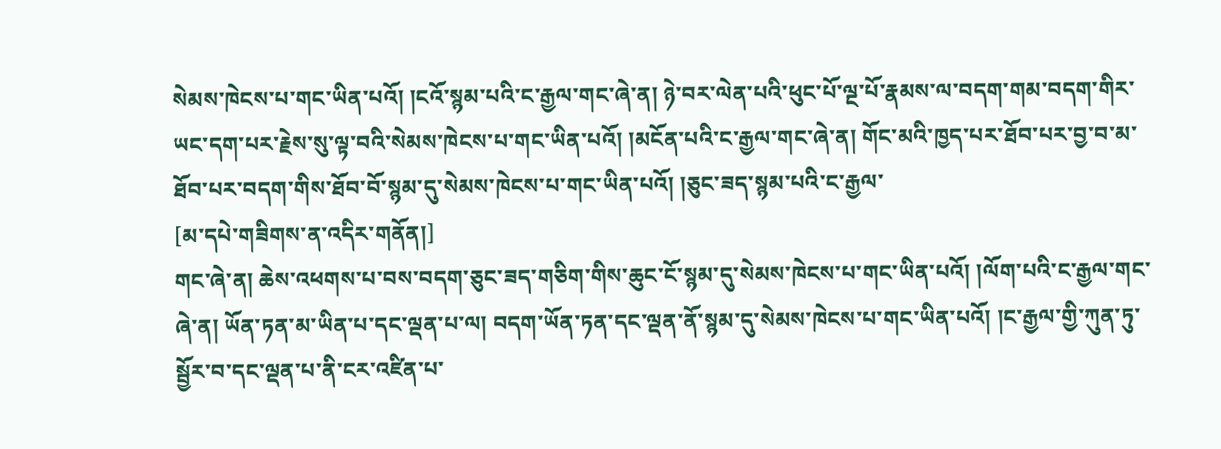སེམས་ཁེངས་པ་གང་ཡིན་པའོ། །ངའོ་སྙམ་པའི་ང་རྒྱལ་གང་ཞེ་ན། ཉེ་བར་ལེན་པའི་ཕུང་པོ་ལྔ་པོ་རྣམས་ལ་བདག་གམ་བདག་གིར་ཡང་དག་པར་རྗེས་སུ་ལྟ་བའི་སེམས་ཁེངས་པ་གང་ཡིན་པའོ། །མངོན་པའི་ང་རྒྱལ་གང་ཞེ་ན། གོང་མའི་ཁྱད་པར་ཐོབ་པར་བྱ་བ་མ་ཐོབ་པར་བདག་གིས་ཐོབ་བོ་སྙམ་དུ་སེམས་ཁེངས་པ་གང་ཡིན་པའོ། །ཅུང་ཟད་སྙམ་པའི་ང་རྒྱལ་
[མ་དཔེ་གཟིགས་ན་འདིར་གནོན།]
གང་ཞེ་ན། ཆེས་འཕགས་པ་བས་བདག་ཅུང་ཟད་གཅིག་གིས་ཆུང་ངོ་སྙམ་དུ་སེམས་ཁེངས་པ་གང་ཡིན་པའོ། །ལོག་པའི་ང་རྒྱལ་གང་ཞེ་ན། ཡོན་ཏན་མ་ཡིན་པ་དང་ལྡན་པ་ལ། བདག་ཡོན་ཏན་དང་ལྡན་ནོ་སྙམ་དུ་སེམས་ཁེངས་པ་གང་ཡིན་པའོ། །ང་རྒྱལ་གྱི་ཀུན་ཏུ་སྦྱོར་བ་དང་ལྡན་པ་ནི་ངར་འཛིན་པ་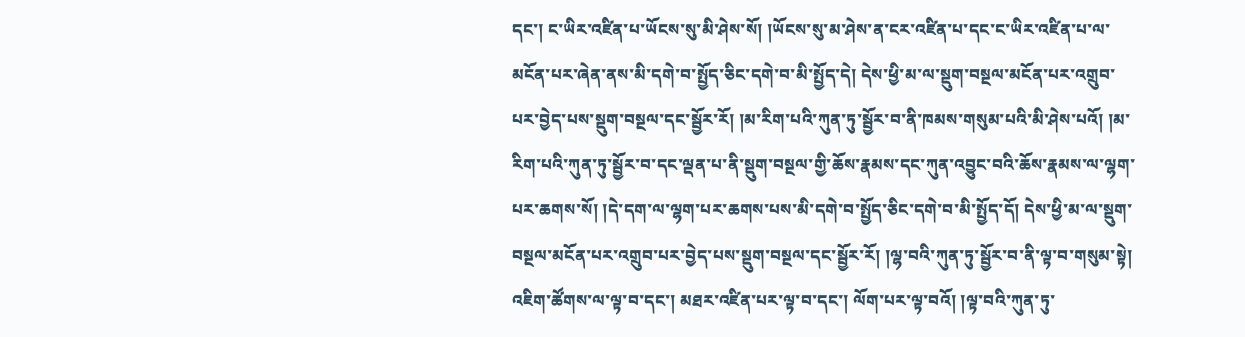དང་། ང་ཡིར་འཛིན་པ་ཡོངས་སུ་མི་ཤེས་སོ། །ཡོངས་སུ་མ་ཤེས་ན་ངར་འཛིན་པ་དང་ང་ཡིར་འཛིན་པ་ལ་མངོན་པར་ཞེན་ནས་མི་དགེ་བ་སྤྱོད་ཅིང་དགེ་བ་མི་སྤྱོད་དེ། དེས་ཕྱི་མ་ལ་སྡུག་བསྔལ་མངོན་པར་འགྲུབ་པར་བྱེད་པས་སྡུག་བསྔལ་དང་སྦྱོར་རོ། །མ་རིག་པའི་ཀུན་ཏུ་སྦྱོར་བ་ནི་ཁམས་གསུམ་པའི་མི་ཤེས་པའོ། །མ་རིག་པའི་ཀུན་ཏུ་སྦྱོར་བ་དང་ལྡན་པ་ནི་སྡུག་བསྔལ་གྱི་ཆོས་རྣམས་དང་ཀུན་འབྱུང་བའི་ཆོས་རྣམས་ལ་ལྷག་པར་ཆགས་སོ། །དེ་དག་ལ་ལྷག་པར་ཆགས་པས་མི་དགེ་བ་སྤྱོད་ཅིང་དགེ་བ་མི་སྤྱོད་དོ། དེས་ཕྱི་མ་ལ་སྡུག་བསྔལ་མངོན་པར་འགྲུབ་པར་བྱེད་པས་སྡུག་བསྔལ་དང་སྦྱོར་རོ། །ལྷ་བའི་ཀུན་ཏུ་སྦྱོར་བ་ནི་ལྟ་བ་གསུམ་སྟེ། འཇིག་ཚོགས་ལ་ལྟ་བ་དང་། མཐར་འཛིན་པར་ལྟ་བ་དང་། ལོག་པར་ལྟ་བའོ། །ལྟ་བའི་ཀུན་ཏུ་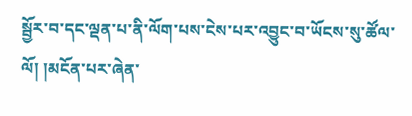སྦྱོར་བ་དང་ལྡན་པ་ནི་ལོག་པས་ངེས་པར་འབྱུང་བ་ཡོངས་སུ་ཚོལ་ལོ། །མངོན་པར་ཞེན་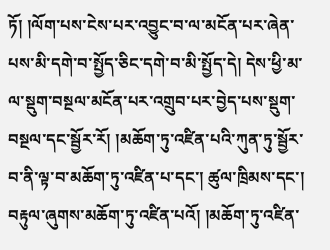ཏོ། །ལོག་པས་ངེས་པར་འབྱུང་བ་ལ་མངོན་པར་ཞེན་པས་མི་དགེ་བ་སྤྱོད་ཅིང་དགེ་བ་མི་སྤྱོད་དེ། དེས་ཕྱི་མ་ལ་སྡུག་བསྔལ་མངོན་པར་འགྲུབ་པར་བྱེད་པས་སྡུག་བསྔལ་དང་སྦྱོར་རོ། །མཆོག་ཏུ་འཛིན་པའི་ཀུན་ཏུ་སྦྱོར་བ་ནི་ལྟ་བ་མཆོག་ཏུ་འཛིན་པ་དང་། ཚུལ་ཁྲིམས་དང་། བརྟུལ་ཞུགས་མཆོག་ཏུ་འཛིན་པའོ། །མཆོག་ཏུ་འཛིན་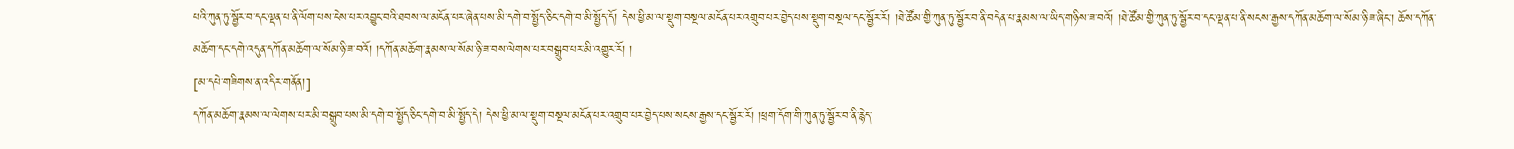པའི་ཀུན་ཏུ་སྦྱོར་བ་དང་ལྡན་པ་ནི་ལོག་པས་ངེས་པར་འབྱུང་བའི་ཐབས་ལ་མངོན་པར་ཞེན་པས་མི་དགེ་བ་སྤྱོད་ཅིང་དགེ་བ་མི་སྤྱོད་དོ། དེས་ཕྱི་མ་ལ་སྡུག་བསྔལ་མངོན་པར་འགྲུབ་པར་བྱེད་པས་སྡུག་བསྔལ་དང་སྦྱོར་རོ། །ཐེ་ཚོམ་གྱི་ཀུན་ཏུ་སྦྱོར་བ་ནི་བདེན་པ་རྣམས་ལ་ཡིད་གཉིས་ཟ་བའོ། །ཐེ་ཚོམ་གྱི་ཀུན་ཏུ་སྦྱོར་བ་དང་ལྡན་པ་ནི་སངས་རྒྱས་དཀོན་མཆོག་ལ་སོམ་ཉི་ཟ་ཞིང་། ཆོས་དཀོན་མཆོག་དང་དགེ་འདུན་དཀོན་མཆོག་ལ་སོམ་ཉི་ཟ་བའོ། །དཀོན་མཆོག་རྣམས་ལ་སོམ་ཉི་ཟ་བས་ལེགས་པར་བསྒྲུབ་པར་མི་འགྱུར་རོ། །
[མ་དཔེ་གཟིགས་ན་འདིར་གནོན།]
དཀོན་མཆོག་རྣམས་ལ་ལེགས་པར་མི་བསྒྲུབ་པས་མི་དགེ་བ་སྤྱོད་ཅིང་དགེ་བ་མི་སྤྱོད་དེ། དེས་ཕྱི་མ་ལ་སྡུག་བསྔལ་མངོན་པར་འགྲུབ་པར་བྱེད་པས་སངས་རྒྱས་དང་སྦྱོར་རོ། །ཕྲག་དོག་གི་ཀུན་ཏུ་སྦྱོར་བ་ནི་རྙེད་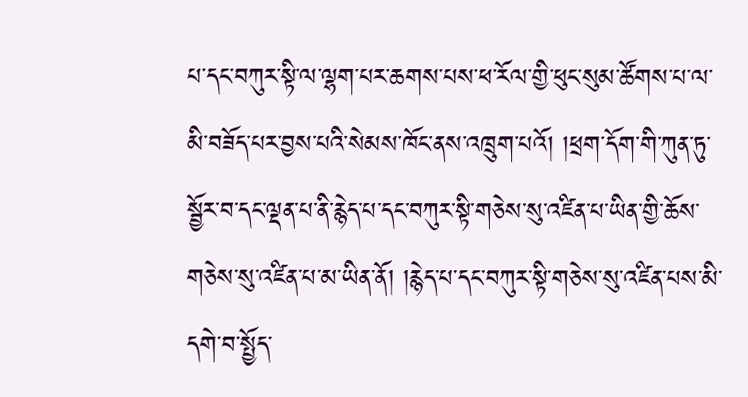པ་དང་བཀུར་སྟི་ལ་ལྷག་པར་ཆགས་པས་ཕ་རོལ་གྱི་ཕུང་སུམ་ཚོགས་པ་ལ་མི་བཟོད་པར་བྱས་པའི་སེམས་ཁོང་ནས་འཁྲུག་པའོ། །ཕྲག་དོག་གི་ཀུན་ཏུ་སྦྱོར་བ་དང་ལྡན་པ་ནི་རྙེད་པ་དང་བཀུར་སྟི་གཅེས་སུ་འཛིན་པ་ཡིན་གྱི་ཆོས་གཅེས་སུ་འཛིན་པ་མ་ཡིན་ནོ། །རྙེད་པ་དང་བཀུར་སྟི་གཅེས་སུ་འཛིན་པས་མི་དགེ་བ་སྤྱོད་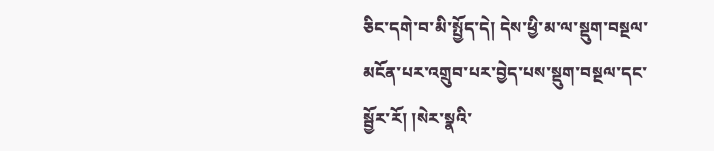ཅིང་དགེ་བ་མི་སྤྱོད་དེ། དེས་ཕྱི་མ་ལ་སྡུག་བསྔལ་མངོན་པར་འགྲུབ་པར་བྱེད་པས་སྡུག་བསྔལ་དང་སྦྱོར་རོ། །སེར་སྣའི་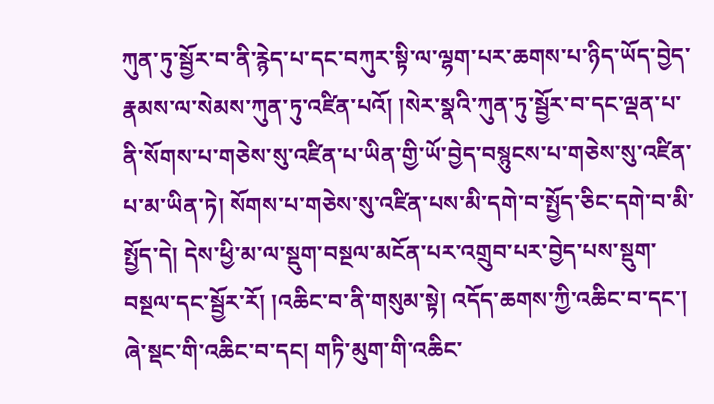ཀུན་ཏུ་སྦྱོར་བ་ནི་རྙེད་པ་དང་བཀུར་སྟི་ལ་ལྷག་པར་ཆགས་པ་ཉིད་ཡོད་བྱེད་རྣམས་ལ་སེམས་ཀུན་ཏུ་འཛིན་པའོ། །སེར་སྣའི་ཀུན་ཏུ་སྦྱོར་བ་དང་ལྡན་པ་ནི་སོགས་པ་གཅེས་སུ་འཛིན་པ་ཡིན་གྱི་ཡོ་བྱེད་བསྙུངས་པ་གཅེས་སུ་འཛིན་པ་མ་ཡིན་ཏེ། སོགས་པ་གཅེས་སུ་འཛིན་པས་མི་དགེ་བ་སྤྱོད་ཅིང་དགེ་བ་མི་སྤྱོད་དེ། དེས་ཕྱི་མ་ལ་སྡུག་བསྔལ་མངོན་པར་འགྲུབ་པར་བྱེད་པས་སྡུག་བསྔལ་དང་སྦྱོར་རོ། །འཆིང་བ་ནི་གསུམ་སྟེ། འདོད་ཆགས་ཀྱི་འཆིང་བ་དང་། ཞེ་སྡང་གི་འཆིང་བ་དང། གཏི་མུག་གི་འཆིང་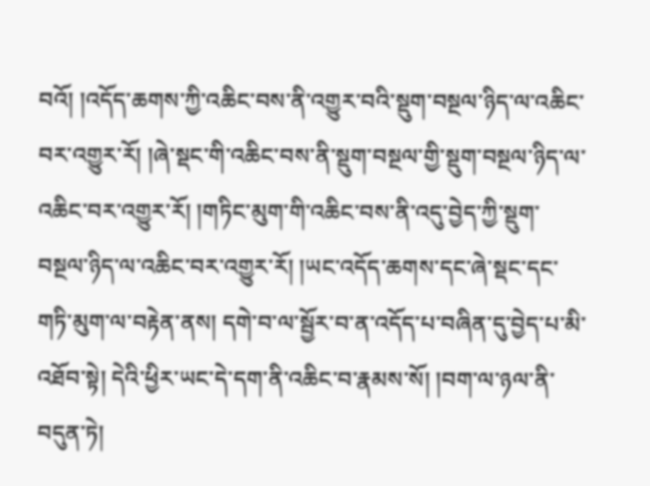བའོ། །འདོད་ཆགས་ཀྱི་འཆིང་བས་ནི་འགྱུར་བའི་སྡུག་བསྔལ་ཉིད་ལ་འཆིང་བར་འགྱུར་རོ། །ཞེ་སྡང་གི་འཆིང་བས་ནི་སྡུག་བསྔལ་གྱི་སྡུག་བསྔལ་ཉིད་ལ་འཆིང་བར་འགྱུར་རོ། །གཏིང་མུག་གི་འཆིང་བས་ནི་འདུ་བྱེད་ཀྱི་སྡུག་བསྔལ་ཉིད་ལ་འཆིང་བར་འགྱུར་རོ། །ཡང་འདོད་ཆགས་དང་ཞེ་སྡང་དང་གཏི་མུག་ལ་བརྟེན་ནས། དགེ་བ་ལ་སྦྱོར་བ་ན་འདོད་པ་བཞིན་དུ་བྱེད་པ་མི་འཐོབ་སྟེ། དེའི་ཕྱིར་ཡང་དེ་དག་ནི་འཆིང་བ་རྣམས་སོ། །བག་ལ་ཉལ་ནི་བདུན་ཏེ།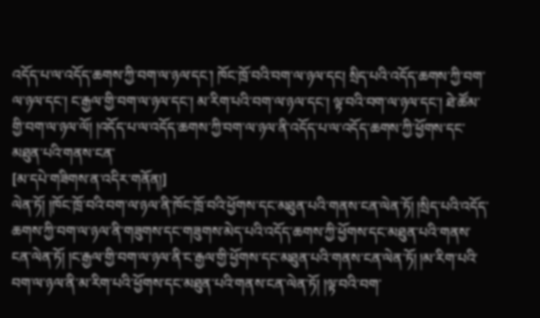འདོད་པ་ལ་འདོད་ཆགས་ཀྱི་བག་ལ་ཉལ་དང་། ཁོང་ཁྲོ་བའི་བག་ལ་ཉལ་དང། སྲིད་པའི་འདོད་ཆགས་ཀྱི་བག་ལ་ཉལ་དང་། ང་རྒྱལ་གྱི་བག་ལ་ཉལ་དང་། མ་རིག་པའི་བག་ལ་ཉལ་དང་། ལྟ་བའི་བག་ལ་ཉལ་དང་། ཐེ་ཚོམ་གྱི་བག་ལ་ཉལ་ལོ། །འདོད་པ་ལ་འདོད་ཆགས་ཀྱི་བག་ལ་ཉལ་ནི་འདོད་པ་ལ་འདོད་ཆགས་ཀྱི་ཕྱོགས་དང་མཐུན་པའི་གནས་ངན་
[མ་དཔེ་གཟིགས་ན་འདིར་གནོན།]
ལེན་ཏོ། །ཁོང་ཁྲོ་བའི་བག་ལ་ཉལ་ནི་ཁོང་ཁྲོ་བའི་ཕྱོགས་དང་མཐུན་པའི་གནས་ངན་ལེན་ཏོ། །སྲིད་པའི་འདོད་ཆགས་ཀྱི་བག་ལ་ཉལ་ནི་གཟུགས་དང་གཟུགས་མེད་པའི་འདོད་ཆགས་ཀྱི་ཕྱོགས་དང་མཐུན་པའི་གནས་ངན་ལེན་ཏོ། །ང་རྒྱལ་གྱི་བག་ལ་ཉལ་ནི་ང་རྒྱལ་གྱི་ཕྱོགས་དང་མཐུན་པའི་གནས་ངན་ལེན་ཏོ། །མ་རིག་པའི་བག་ལ་ཉལ་ནི་མ་རིག་པའི་ཕྱོགས་དང་མཐུན་པའི་གནས་ངན་ལེན་ཏོ། །ལྟ་བའི་བག་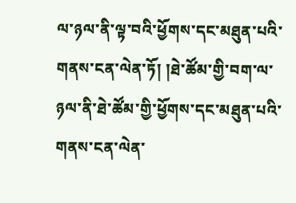ལ་ཉལ་ནི་ལྟ་བའི་ཕྱོགས་དང་མཐུན་པའི་གནས་ངན་ལེན་ཏོ། །ཐེ་ཚོམ་གྱི་བག་ལ་ཉལ་ནི་ཐེ་ཚོམ་གྱི་ཕྱོགས་དང་མཐུན་པའི་གནས་ངན་ལེན་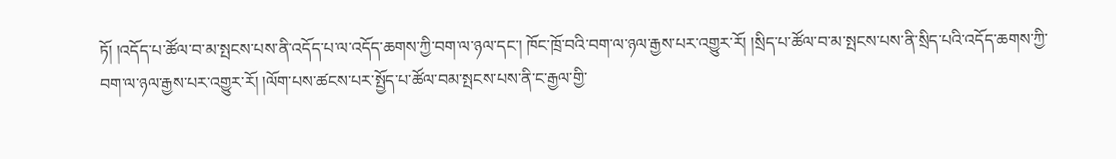ཏོ། །འདོད་པ་ཚོལ་བ་མ་སྤངས་པས་ནི་འདོད་པ་ལ་འདོད་ཆགས་ཀྱི་བག་ལ་ཉལ་དང་། ཁོང་ཁྲོ་བའི་བག་ལ་ཉལ་རྒྱས་པར་འགྱུར་རོ། །སྲིད་པ་ཚོལ་བ་མ་སྤངས་པས་ནི་སྲིད་པའི་འདོད་ཆགས་ཀྱི་བག་ལ་ཉལ་རྒྱས་པར་འགྱུར་རོ། །ལོག་པས་ཚངས་པར་སྤྱོད་པ་ཚོལ་བམ་སྤངས་པས་ནི་ང་རྒྱལ་གྱི་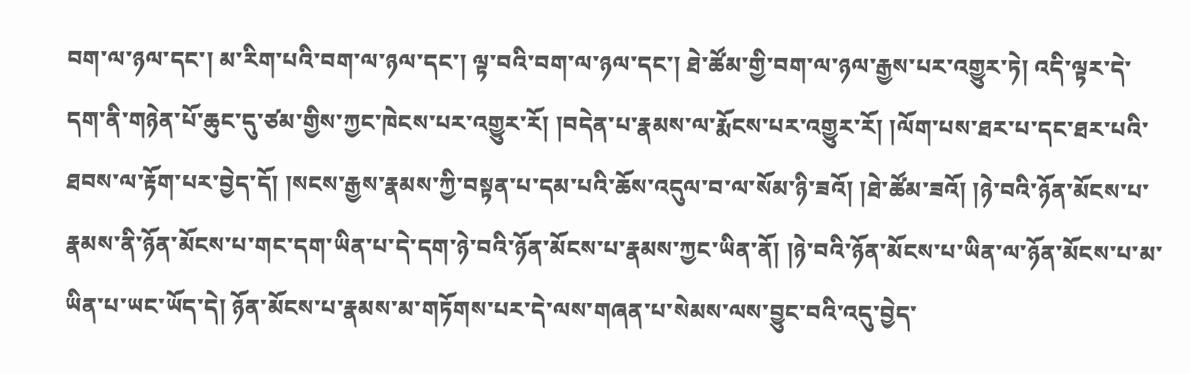བག་ལ་ཉལ་དང་། མ་རིག་པའི་བག་ལ་ཉལ་དང་། ལྟ་བའི་བག་ལ་ཉལ་དང་། ཐེ་ཚོམ་གྱི་བག་ལ་ཉལ་རྒྱས་པར་འགྱུར་ཏེ། འདི་ལྟར་དེ་དག་ནི་གཉེན་པོ་ཆུང་དུ་ཙམ་གྱིས་ཀྱང་ཁེངས་པར་འགྱུར་རོ། །བདེན་པ་རྣམས་ལ་རྨོངས་པར་འགྱུར་རོ། །ལོག་པས་ཐར་པ་དང་ཐར་པའི་ཐབས་ལ་རྟོག་པར་བྱེད་དོ། །སངས་རྒྱས་རྣམས་ཀྱི་བསྟན་པ་དམ་པའི་ཆོས་འདུལ་བ་ལ་སོམ་ཉི་ཟའོ། །ཐེ་ཚོམ་ཟའོ། །ཉེ་བའི་ཉོན་མོངས་པ་རྣམས་ནི་ཉོན་མོངས་པ་གང་དག་ཡིན་པ་དེ་དག་ཉེ་བའི་ཉོན་མོངས་པ་རྣམས་ཀྱང་ཡིན་ནོ། །ཉེ་བའི་ཉོན་མོངས་པ་ཡིན་ལ་ཉོན་མོངས་པ་མ་ཡིན་པ་ཡང་ཡོད་དེ། ཉོན་མོངས་པ་རྣམས་མ་གཏོགས་པར་དེ་ལས་གཞན་པ་སེམས་ལས་བྱུང་བའི་འདུ་བྱེད་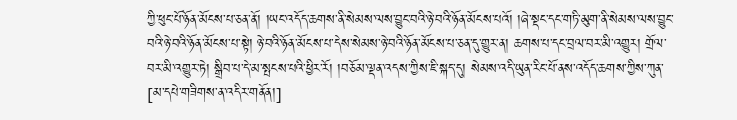ཀྱི་ཕུང་པོ་ཉོན་མོངས་པ་ཅན་ནོ། །ཡང་འདོད་ཆགས་ནི་སེམས་ལས་བྱུང་བའི་ཉེ་བའི་ཉོན་མོངས་པའོ། །ཞེ་སྡང་དང་གཏི་མུག་ནི་སེམས་ལས་བྱུང་བའི་ཉེ་བའི་ཉོན་མོངས་པ་སྟེ། ཉེ་བའི་ཉོན་མོངས་པ་དེས་སེམས་ཉེ་བའི་ཉོན་མོངས་པ་ཅན་དུ་གྱུར་ན། ཆགས་པ་དང་བྲལ་བར་མི་འགྱུར། གྲོལ་བར་མི་འགྱུར་ཏེ། སྒྲིབ་པ་དེ་མ་སྤངས་པའི་ཕྱིར་རོ། །བཅོམ་ལྡན་འདས་ཀྱིས་ཇི་སྐད་དུ། སེམས་འདི་ཡུན་རིང་པོ་ནས་འདོད་ཆགས་ཀྱིས་ཀུན་
[མ་དཔེ་གཟིགས་ན་འདིར་གནོན།]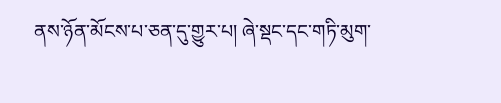ནས་ཉོན་མོངས་པ་ཅན་དུ་གྱུར་པ། ཞེ་སྡང་དང་གཏི་མུག་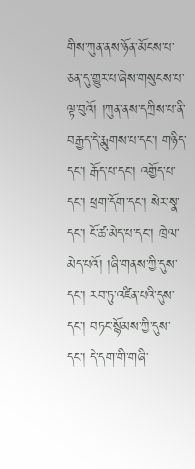གིས་ཀུན་ནས་ཉོན་མོངས་པ་ཅན་དུ་གྱུར་པ་ཞེས་གསུངས་པ་ལྟ་བུའོ། །ཀུན་ནས་དཀྲིས་པ་ནི་བརྒྱད་དེ་རྨུགས་པ་དང་། གཉིད་དང་། རྒོད་པ་དང་། འགྱོད་པ་དང་། ཕྲག་དོག་དང་། སེར་སྣ་དང་། ངོ་ཚ་མེད་པ་དང་། ཁྲེལ་མེད་པའོ། །ཞི་གནས་ཀྱི་དུས་དང་། རབ་ཏུ་འཛིན་པའི་དུས་དང་། བཏང་སྙོམས་ཀྱི་དུས་དང་། དེ་དག་གི་གཞི་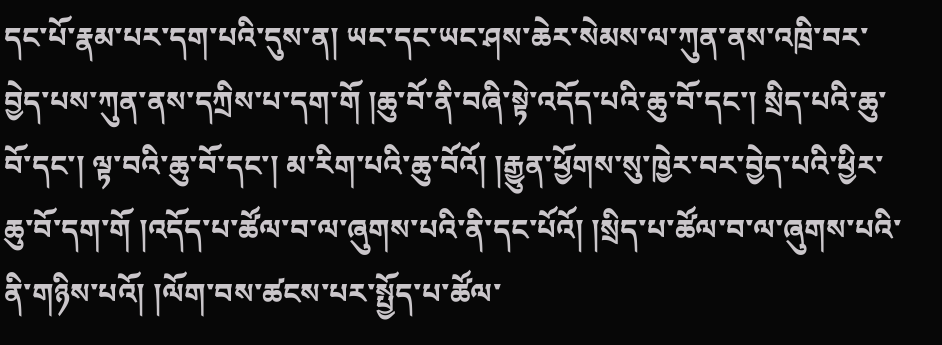དང་པོ་རྣམ་པར་དག་པའི་དུས་ན། ཡང་དང་ཡང་ཤས་ཆེར་སེམས་ལ་ཀུན་ནས་འཁྲི་བར་བྱེད་པས་ཀུན་ནས་དཀྲིས་པ་དག་གོ །ཆུ་བོ་ནི་བཞི་སྟེ་འདོད་པའི་ཆུ་བོ་དང་། སྲིད་པའི་ཆུ་བོ་དང་། ལྟ་བའི་ཆུ་བོ་དང་། མ་རིག་པའི་ཆུ་བོའོ། །རྒྱུན་ཕྱོགས་སུ་ཁྱེར་བར་བྱེད་པའི་ཕྱིར་ཆུ་བོ་དག་གོ །འདོད་པ་ཚོལ་བ་ལ་ཞུགས་པའི་ནི་དང་པོའོ། །སྲིད་པ་ཚོལ་བ་ལ་ཞུགས་པའི་ནི་གཉིས་པའོ། །ལོག་བས་ཚངས་པར་སྤྱོད་པ་ཚོལ་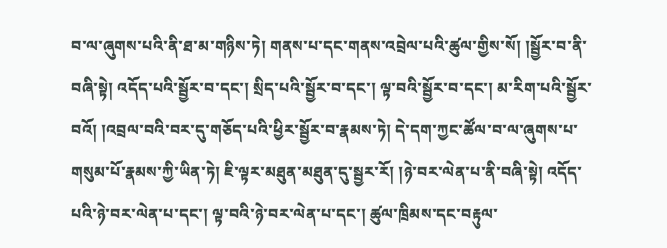བ་ལ་ཞུགས་པའི་ནི་ཐ་མ་གཉིས་ཏེ། གནས་པ་དང་གནས་འབྲེལ་པའི་ཚུལ་གྱིས་སོ། །སྦྱོར་བ་ནི་བཞི་སྟེ། འདོད་པའི་སྦྱོར་བ་དང་། སྲིད་པའི་སྦྱོར་བ་དང་། ལྟ་བའི་སྦྱོར་བ་དང་། མ་རིག་པའི་སྦྱོར་བའོ། །འབྲལ་བའི་བར་དུ་གཅོད་པའི་ཕྱིར་སྦྱོར་བ་རྣམས་ཏེ། དེ་དག་ཀྱང་ཚོལ་བ་ལ་ཞུགས་པ་གསུམ་པོ་རྣམས་ཀྱི་ཡིན་ཏེ། ཇི་ལྟར་མཐུན་མཐུན་དུ་སྦྱར་རོ། །ཉེ་བར་ལེན་པ་ནི་བཞི་སྟེ། འདོད་པའི་ཉེ་བར་ལེན་པ་དང་། ལྟ་བའི་ཉེ་བར་ལེན་པ་དང་། ཚུལ་ཁྲིམས་དང་བརྟུལ་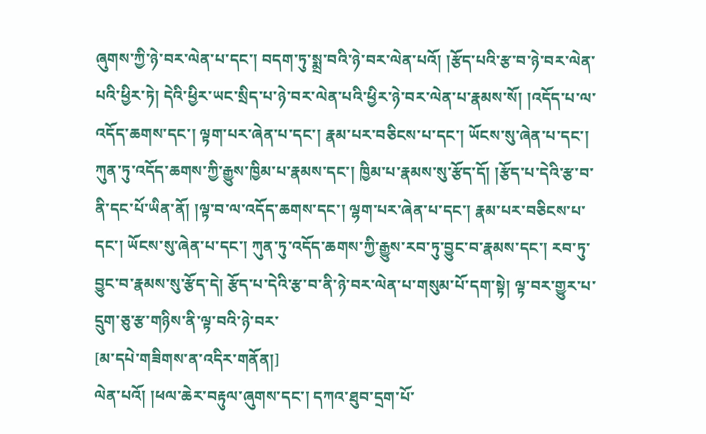ཞུགས་ཀྱི་ཉེ་བར་ལེན་པ་དང་། བདག་ཏུ་སྨྲ་བའི་ཉེ་བར་ལེན་པའོ། །རྩོད་པའི་རྩ་བ་ཉེ་བར་ལེན་པའི་ཕྱིར་ཏེ། དེའི་ཕྱིར་ཡང་སྲིད་པ་ཉེ་བར་ལེན་པའི་ཕྱིར་ཉེ་བར་ལེན་པ་རྣམས་སོ། །འདོད་པ་ལ་འདོད་ཆགས་དང་། ལྟག་པར་ཞེན་པ་དང་། རྣམ་པར་བཅིངས་པ་དང་། ཡོངས་སུ་ཞེན་པ་དང་། ཀུན་ཏུ་འདོད་ཆགས་ཀྱི་རྒྱུས་ཁྱིམ་པ་རྣམས་དང་། ཁྱིམ་པ་རྣམས་སུ་རྩོད་དོ། །རྩོད་པ་དེའི་རྩ་བ་ནི་དང་པོ་ཡིན་ནོ། །ལྟ་བ་ལ་འདོད་ཆགས་དང་། ལྷག་པར་ཞེན་པ་དང་། རྣམ་པར་བཅིངས་པ་དང་། ཡོངས་སུ་ཞེན་པ་དང་། ཀུན་ཏུ་འདོད་ཆགས་ཀྱི་རྒྱུས་རབ་ཏུ་བྱུང་བ་རྣམས་དང་། རབ་ཏུ་བྱུང་བ་རྣམས་སུ་རྩོད་དེ། རྩོད་པ་དེའི་རྩ་བ་ནི་ཉེ་བར་ལེན་པ་གསུམ་པོ་དག་སྟེ། ལྟ་བར་གྱུར་པ་དྲུག་ཅུ་རྩ་གཉིས་ནི་ལྟ་བའི་ཉེ་བར་
[མ་དཔེ་གཟིགས་ན་འདིར་གནོན།]
ལེན་པའོ། །ཕལ་ཆེར་བརྟུལ་ཞུགས་དང་། དཀའ་ཐུབ་དྲག་པོ་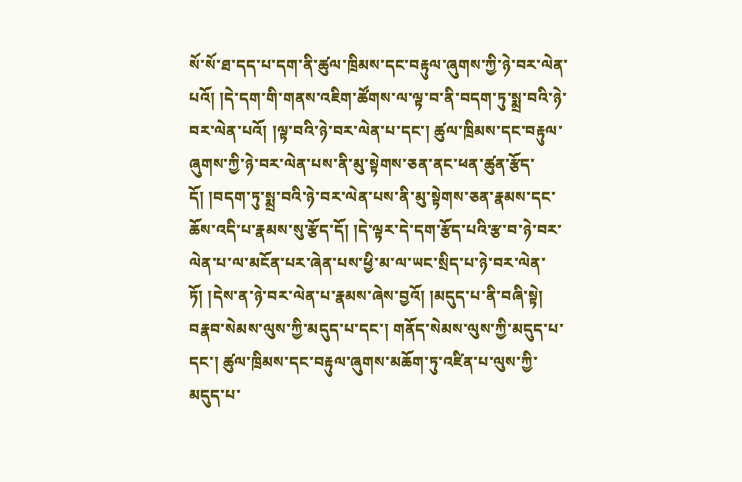སོ་སོ་ཐ་དད་པ་དག་ནི་ཚུལ་ཁྲིམས་དང་བརྟུལ་ཞུགས་ཀྱི་ཉེ་བར་ལེན་པའོ། །དེ་དག་གི་གནས་འཇིག་ཚོགས་ལ་ལྟ་བ་ནི་བདག་ཏུ་སྨྲ་བའི་ཉེ་བར་ལེན་པའོ། །ལྟ་བའི་ཉེ་བར་ལེན་པ་དང་། ཚུལ་ཁྲིམས་དང་བརྟུལ་ཞུགས་ཀྱི་ཉེ་བར་ལེན་པས་ནི་མུ་སྟེགས་ཅན་ནང་ཕན་ཚུན་རྩོད་དོ། །བདག་ཏུ་སྨྲ་བའི་ཉེ་བར་ལེན་པས་ནི་མུ་སྟེགས་ཅན་རྣམས་དང་ཆོས་འདི་པ་རྣམས་སུ་རྩོད་དོ། །དེ་ལྟར་དེ་དག་རྩོད་པའི་རྩ་བ་ཉེ་བར་ལེན་པ་ལ་མངོན་པར་ཞེན་པས་ཕྱི་མ་ལ་ཡང་སྲིད་པ་ཉེ་བར་ལེན་ཏོ། །དེས་ན་ཉེ་བར་ལེན་པ་རྣམས་ཞེས་བྱའོ། །མདུད་པ་ནི་བཞི་སྟེ། བརྣབ་སེམས་ལུས་ཀྱི་མདུད་པ་དང་། གནོད་སེམས་ལུས་ཀྱི་མདུད་པ་དང་། ཚུལ་ཁྲིམས་དང་བརྟུལ་ཞུགས་མཆོག་ཏུ་འཛིན་པ་ལུས་ཀྱི་མདུད་པ་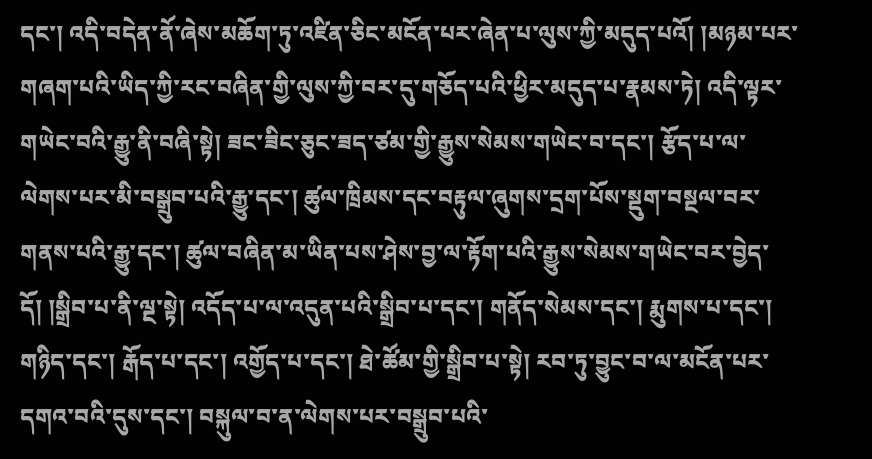དང་། འདི་བདེན་ནོ་ཞེས་མཆོག་ཏུ་འཛིན་ཅིང་མངོན་པར་ཞེན་པ་ལུས་ཀྱི་མདུད་པའོ། །མཉམ་པར་གཞག་པའི་ཡིད་ཀྱི་རང་བཞིན་གྱི་ལུས་ཀྱི་བར་དུ་གཅོད་པའི་ཕྱིར་མདུད་པ་རྣམས་ཏེ། འདི་ལྟར་གཡེང་བའི་རྒྱུ་ནི་བཞི་སྟེ། ཟང་ཟིང་ཅུང་ཟད་ཙམ་གྱི་རྒྱུས་སེམས་གཡེང་བ་དང་། རྩོད་པ་ལ་ལེགས་པར་མི་བསྒྲུབ་པའི་རྒྱུ་དང་། ཚུལ་ཁྲིམས་དང་བརྟུལ་ཞུགས་དྲག་པོས་སྡུག་བསྔལ་བར་གནས་པའི་རྒྱུ་དང་། ཚུལ་བཞིན་མ་ཡིན་པས་ཤེས་བྱ་ལ་རྟོག་པའི་རྒྱུས་སེམས་གཡེང་བར་བྱེད་དོ། །སྒྲིབ་པ་ནི་ལྔ་སྟེ། འདོད་པ་ལ་འདུན་པའི་སྒྲིབ་པ་དང་། གནོད་སེམས་དང་། རྨུགས་པ་དང་། གཉིད་དང་། རྒོད་པ་དང་། འགྱོད་པ་དང་། ཐེ་ཚོམ་གྱི་སྒྲིབ་པ་སྟེ། རབ་ཏུ་བྱུང་བ་ལ་མངོན་པར་དགའ་བའི་དུས་དང་། བསྐུལ་བ་ན་ལེགས་པར་བསྒྲུབ་པའི་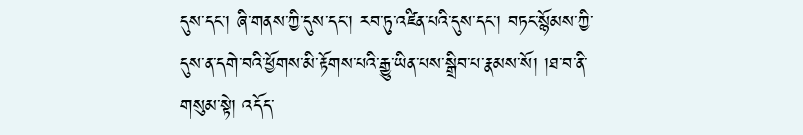དུས་དང་། ཞི་གནས་ཀྱི་དུས་དང་། རབ་ཏུ་འཛིན་པའི་དུས་དང་། བཏང་སྙོམས་ཀྱི་དུས་ན་དགེ་བའི་ཕྱོགས་མི་རྟོགས་པའི་རྒྱུ་ཡིན་པས་སྒྲིབ་པ་རྣམས་སོ། །ཐ་བ་ནི་གསུམ་སྟེ། འདོད་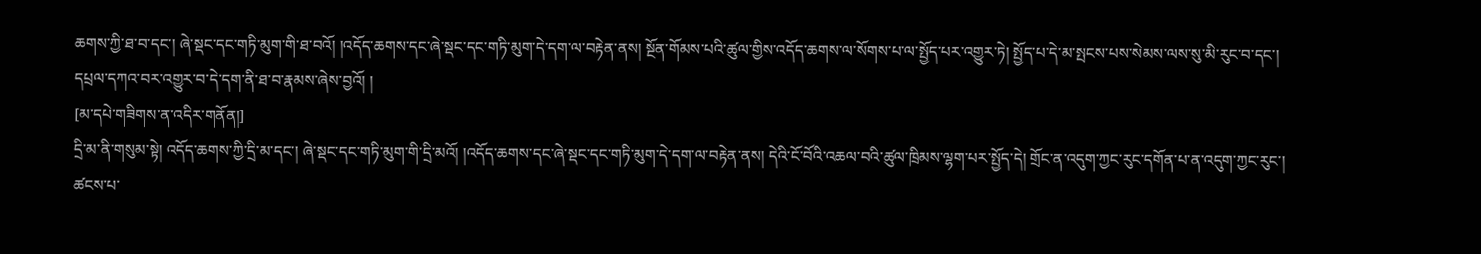ཆགས་ཀྱི་ཐ་བ་དང་། ཞེ་སྡང་དང་གཏི་མུག་གི་ཐ་བའོ། །འདོད་ཆགས་དང་ཞེ་སྡང་དང་གཏི་མུག་དེ་དག་ལ་བརྟེན་ནས། སྔོན་གོམས་པའི་ཚུལ་གྱིས་འདོད་ཆགས་ལ་སོགས་པ་ལ་སྤྱོད་པར་འགྱུར་ཏེ། སྤྱོད་པ་དེ་མ་སྤངས་པས་སེམས་ལས་སུ་མི་རུང་བ་དང་། དཔྲལ་དཀའ་བར་འགྱུར་བ་དེ་དག་ནི་ཐ་བ་རྣམས་ཞེས་བྱའོ། །
[མ་དཔེ་གཟིགས་ན་འདིར་གནོན།]
དྲི་མ་ནི་གསུམ་སྟེ། འདོད་ཆགས་ཀྱི་དྲི་མ་དང་། ཞེ་སྡང་དང་གཏི་མུག་གི་དྲི་མའོ། །འདོད་ཆགས་དང་ཞེ་སྡང་དང་གཏི་མུག་དེ་དག་ལ་བརྟེན་ནས། དེའི་ངོ་བོའི་འཆལ་བའི་ཚུལ་ཁྲིམས་ལྷག་པར་སྤྱོད་དེ། གྲོང་ན་འདུག་ཀྱང་རུང་དགོན་པ་ན་འདུག་ཀྱང་རུང་། ཚངས་པ་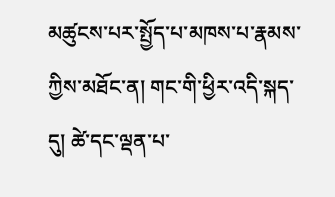མཚུངས་པར་སྤྱོད་པ་མཁས་པ་རྣམས་ཀྱིས་མཐོང་ན། གང་གི་ཕྱིར་འདི་སྐད་དུ། ཚེ་དང་ལྡན་པ་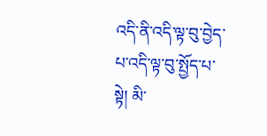འདི་ནི་འདི་ལྟ་བུ་བྱེད་པ་འདི་ལྟ་བུ་སྤྱོད་པ་སྟེ། མི་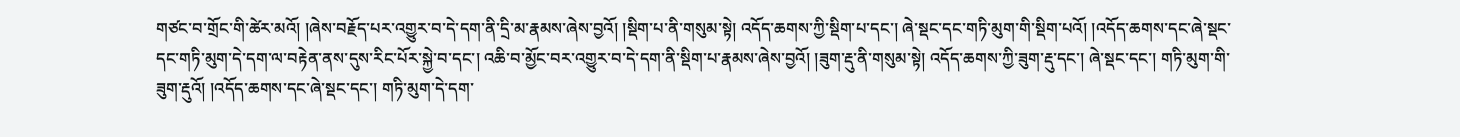གཙང་བ་གྲོང་གི་ཚེར་མའོ། །ཞེས་བརྗོད་པར་འགྱུར་བ་དེ་དག་ནི་དྲི་མ་རྣམས་ཞེས་བྱའོ། །སྡིག་པ་ནི་གསུམ་སྟེ། འདོད་ཆགས་ཀྱི་སྡིག་པ་དང་། ཞེ་སྡང་དང་གཏི་མུག་གི་སྡིག་པའོ། །འདོད་ཆགས་དང་ཞེ་སྡང་དང་གཏི་མུག་དེ་དག་ལ་བརྟེན་ནས་དུས་རིང་པོར་སྐྱེ་བ་དང་། འཆི་བ་མྱོང་བར་འགྱུར་བ་དེ་དག་ནི་སྡིག་པ་རྣམས་ཞེས་བྱའོ། །ཟུག་རྡུ་ནི་གསུམ་སྟེ། འདོད་ཆགས་ཀྱི་ཟུག་རྡུ་དང་། ཞེ་སྡང་དང་། གཏི་མུག་གི་ཟུག་རྡུའོ། །འདོད་ཆགས་དང་ཞེ་སྡང་དང་། གཏི་མུག་དེ་དག་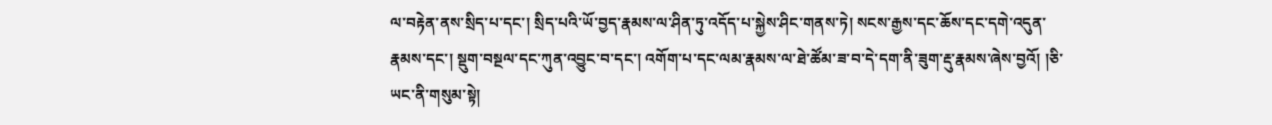ལ་བརྟེན་ནས་སྲིད་པ་དང་། སྲིད་པའི་ཡོ་བྱད་རྣམས་ལ་ཤིན་ཏུ་འདོད་པ་སྐྱེས་ཤིང་གནས་ཏེ། སངས་རྒྱས་དང་ཆོས་དང་དགེ་འདུན་རྣམས་དང་། སྡུག་བསྔལ་དང་ཀུན་འབྱུང་བ་དང་། འགོག་པ་དང་ལམ་རྣམས་ལ་ཐེ་ཚོམ་ཟ་བ་དེ་དག་ནི་ཟུག་རྡུ་རྣམས་ཞེས་བྱའོ། །ཅི་ཡང་ནི་གསུམ་སྟེ།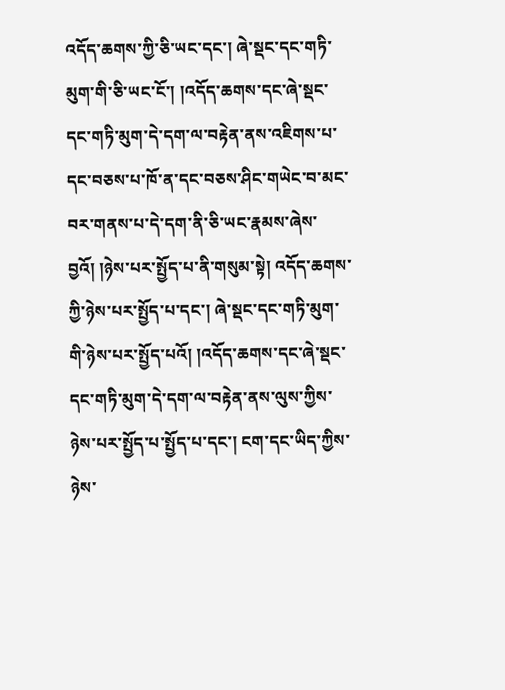འདོད་ཆགས་ཀྱི་ཅི་ཡང་དང་། ཞེ་སྡང་དང་གཏི་མུག་གི་ཅི་ཡང་ངོ་། །འདོད་ཆགས་དང་ཞེ་སྡང་དང་གཏི་མུག་དེ་དག་ལ་བརྟེན་ནས་འཇིགས་པ་དང་བཅས་པ་ཁོ་ན་དང་བཅས་ཤིང་གཡེང་བ་མང་བར་གནས་པ་དེ་དག་ནི་ཅི་ཡང་རྣམས་ཞེས་བྱའོ། །ཉེས་པར་སྤྱོད་པ་ནི་གསུམ་སྟེ། འདོད་ཆགས་ཀྱི་ཉེས་པར་སྤྱོད་པ་དང་། ཞེ་སྡང་དང་གཏི་མུག་གི་ཉེས་པར་སྤྱོད་པའོ། །འདོད་ཆགས་དང་ཞེ་སྡང་དང་གཏི་མུག་དེ་དག་ལ་བརྟེན་ནས་ལུས་ཀྱིས་ཉེས་པར་སྤྱོད་པ་སྤྱོད་པ་དང་། ངག་དང་ཡིད་ཀྱིས་ཉེས་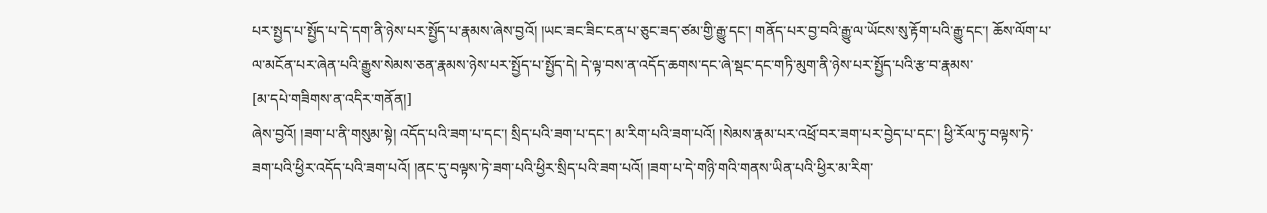པར་སྤྱད་པ་སྤྱོད་པ་དེ་དག་ནི་ཉེས་པར་སྤྱོད་པ་རྣམས་ཞེས་བྱའོ། །ཡང་ཟང་ཟིང་ངན་པ་ཅུང་ཟད་ཙམ་གྱི་རྒྱུ་དང་། གནོད་པར་བྱ་བའི་རྒྱུ་ལ་ཡོངས་སུ་རྟོག་པའི་རྒྱུ་དང་། ཆོས་ལོག་པ་ལ་མངོན་པར་ཞེན་པའི་རྒྱུས་སེམས་ཅན་རྣམས་ཉེས་པར་སྤྱོད་པ་སྤྱོད་དེ། དེ་ལྟ་བས་ན་འདོད་ཆགས་དང་ཞེ་སྡང་དང་གཏི་མུག་ནི་ཉེས་པར་སྤྱོད་པའི་རྩ་བ་རྣམས་
[མ་དཔེ་གཟིགས་ན་འདིར་གནོན།]
ཞེས་བྱའོ། །ཟག་པ་ནི་གསུམ་སྟེ། འདོད་པའི་ཟག་པ་དང་། སྲིད་པའི་ཟག་པ་དང་། མ་རིག་པའི་ཟག་པའོ། །སེམས་རྣམ་པར་འཕྲོ་བར་ཟག་པར་བྱེད་པ་དང་། ཕྱི་རོལ་ཏུ་བལྟས་ཏེ་ཟག་པའི་ཕྱིར་འདོད་པའི་ཟག་པའོ། །ནང་དུ་བལྟས་ཏེ་ཟག་པའི་ཕྱིར་སྲིད་པའི་ཟག་པའོ། །ཟག་པ་དེ་གཉི་གའི་གནས་ཡིན་པའི་ཕྱིར་མ་རིག་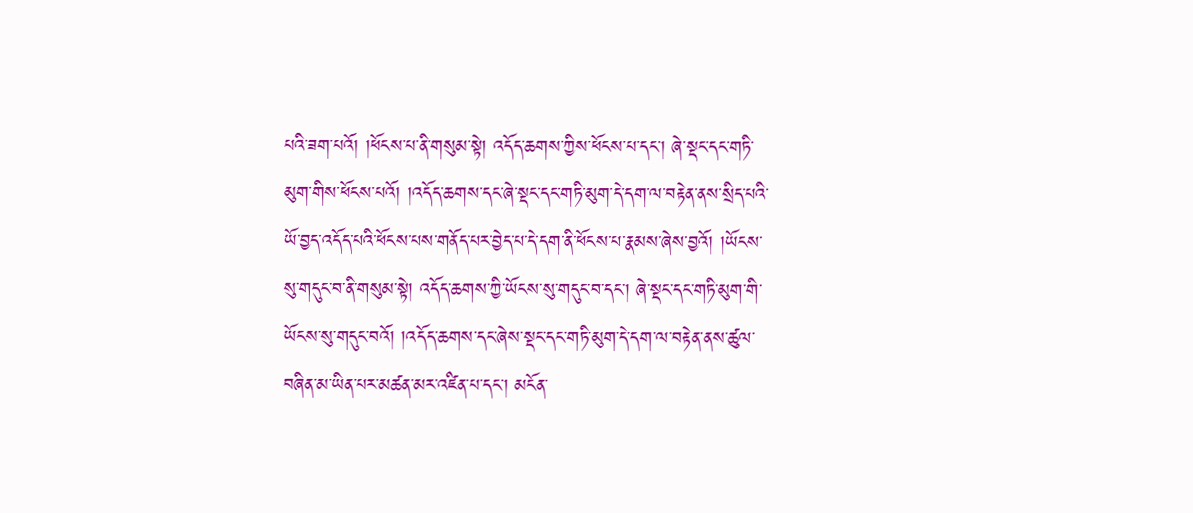པའི་ཟག་པའོ། །ཕོངས་པ་ནི་གསུམ་སྟེ། འདོད་ཆགས་ཀྱིས་ཕོངས་པ་དང་། ཞེ་སྡང་དང་གཏི་མུག་གིས་ཕོངས་པའོ། །འདོད་ཆགས་དང་ཞེ་སྡང་དང་གཏི་མུག་དེ་དག་ལ་བརྟེན་ནས་སྲིད་པའི་ཡོ་བྱད་འདོད་པའི་ཕོངས་པས་གནོད་པར་བྱེད་པ་དེ་དག་ནི་ཕོངས་པ་རྣམས་ཞེས་བྱའོ། །ཡོངས་སུ་གདུང་བ་ནི་གསུམ་སྟེ། འདོད་ཆགས་ཀྱི་ཡོངས་སུ་གདུང་བ་དང་། ཞེ་སྡང་དང་གཏི་མུག་གི་ཡོངས་སུ་གདུང་བའོ། །འདོད་ཆགས་དང་ཞེས་སྡང་དང་གཏི་མུག་དེ་དག་ལ་བརྟེན་ནས་ཚུལ་བཞིན་མ་ཡིན་པར་མཚན་མར་འཛིན་པ་དང་། མངོན་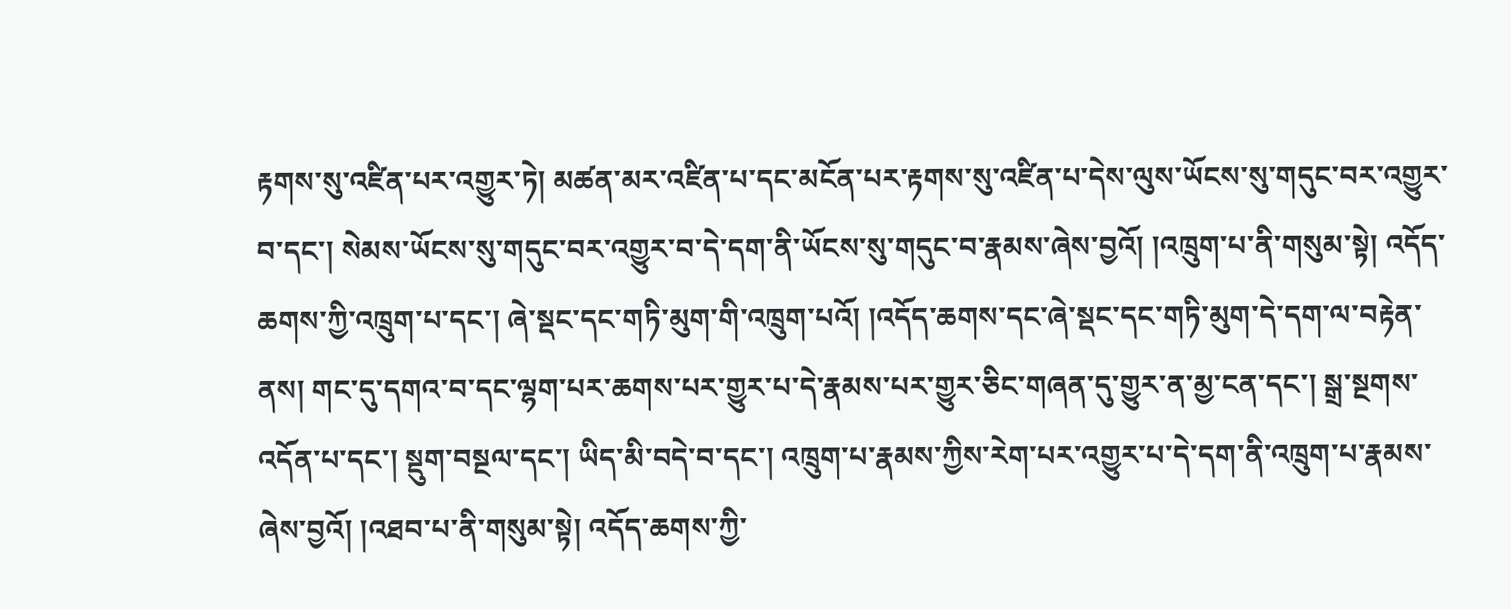རྟགས་སུ་འཛིན་པར་འགྱུར་ཏེ། མཚན་མར་འཛིན་པ་དང་མངོན་པར་རྟགས་སུ་འཛིན་པ་དེས་ལུས་ཡོངས་སུ་གདུང་བར་འགྱུར་བ་དང་། སེམས་ཡོངས་སུ་གདུང་བར་འགྱུར་བ་དེ་དག་ནི་ཡོངས་སུ་གདུང་བ་རྣམས་ཞེས་བྱའོ། །འཁྲུག་པ་ནི་གསུམ་སྟེ། འདོད་ཆགས་ཀྱི་འཁྲུག་པ་དང་། ཞེ་སྡང་དང་གཏི་མུག་གི་འཁྲུག་པའོ། །འདོད་ཆགས་དང་ཞེ་སྡང་དང་གཏི་མུག་དེ་དག་ལ་བརྟེན་ནས། གང་དུ་དགའ་བ་དང་ལྷག་པར་ཆགས་པར་གྱུར་པ་དེ་རྣམས་པར་གྱུར་ཅིང་གཞན་དུ་གྱུར་ན་མྱ་ངན་དང་། སྒྲ་སྔགས་འདོན་པ་དང་། སྡུག་བསྔལ་དང་། ཡིད་མི་བདེ་བ་དང་། འཁྲུག་པ་རྣམས་ཀྱིས་རེག་པར་འགྱུར་པ་དེ་དག་ནི་འཁྲུག་པ་རྣམས་ཞེས་བྱའོ། །འཐབ་པ་ནི་གསུམ་སྟེ། འདོད་ཆགས་ཀྱི་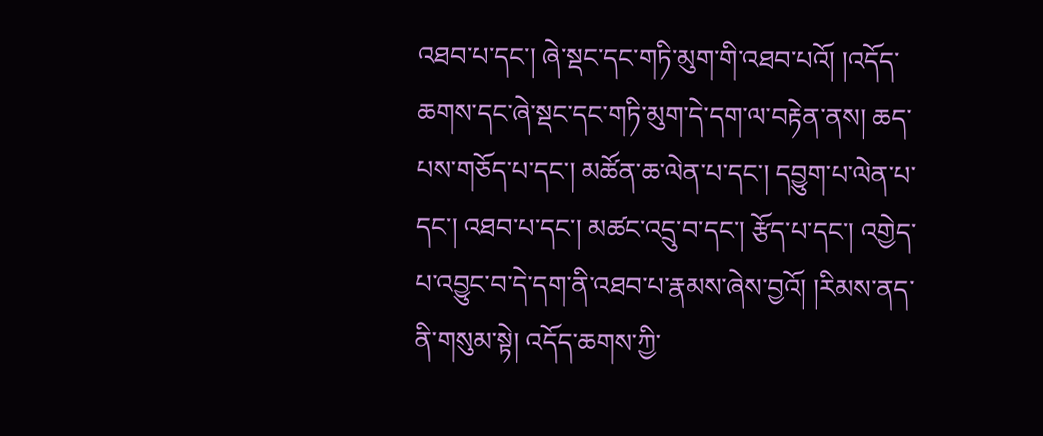འཐབ་པ་དང་། ཞེ་སྡང་དང་གཏི་མུག་གི་འཐབ་པའོ། །འདོད་ཆགས་དང་ཞེ་སྡང་དང་གཏི་མུག་དེ་དག་ལ་བརྟེན་ནས། ཆད་པས་གཅོད་པ་དང་། མཚོན་ཆ་ལེན་པ་དང་། དབྱུག་པ་ལེན་པ་དང་། འཐབ་པ་དང་། མཚང་འདྲུ་བ་དང་། རྩོད་པ་དང་། འགྱེད་པ་འབྱུང་བ་དེ་དག་ནི་འཐབ་པ་རྣམས་ཞེས་བྱའོ། །རིམས་ནད་ནི་གསུམ་སྟེ། འདོད་ཆགས་ཀྱི་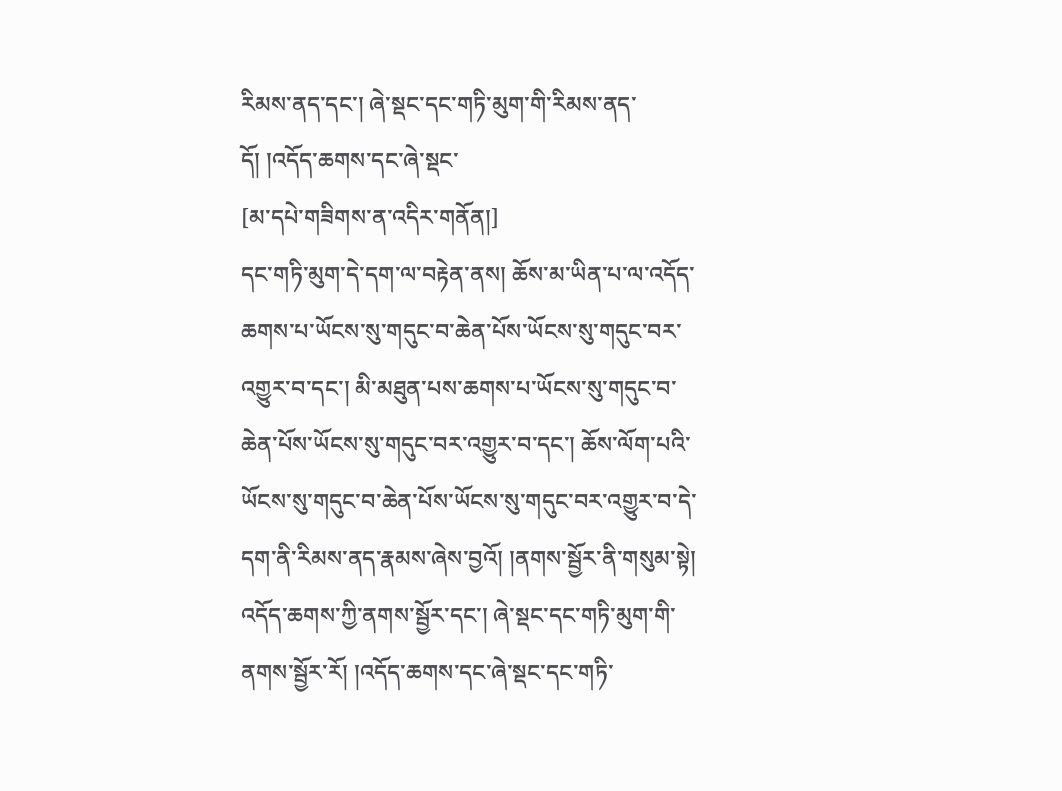རིམས་ནད་དང་། ཞེ་སྡང་དང་གཏི་མུག་གི་རིམས་ནད་དོ། །འདོད་ཆགས་དང་ཞེ་སྡང་
[མ་དཔེ་གཟིགས་ན་འདིར་གནོན།]
དང་གཏི་མུག་དེ་དག་ལ་བརྟེན་ནས། ཆོས་མ་ཡིན་པ་ལ་འདོད་ཆགས་པ་ཡོངས་སུ་གདུང་བ་ཆེན་པོས་ཡོངས་སུ་གདུང་བར་འགྱུར་བ་དང་། མི་མཐུན་པས་ཆགས་པ་ཡོངས་སུ་གདུང་བ་ཆེན་པོས་ཡོངས་སུ་གདུང་བར་འགྱུར་བ་དང་། ཆོས་ལོག་པའི་ཡོངས་སུ་གདུང་བ་ཆེན་པོས་ཡོངས་སུ་གདུང་བར་འགྱུར་བ་དེ་དག་ནི་རིམས་ནད་རྣམས་ཞེས་བྱའོ། །ནགས་སྦྱོར་ནི་གསུམ་སྟེ། འདོད་ཆགས་ཀྱི་ནགས་སྦྱོར་དང་། ཞེ་སྡང་དང་གཏི་མུག་གི་ནགས་སྦྱོར་རོ། །འདོད་ཆགས་དང་ཞེ་སྡང་དང་གཏི་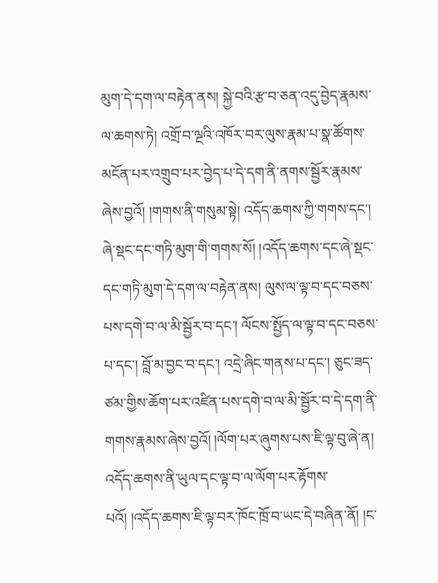མུག་དེ་དག་ལ་བརྟེན་ནས། སྐྱེ་བའི་རྩ་བ་ཅན་འདུ་བྱེད་རྣམས་ལ་ཆགས་ཏེ། འགྲོ་བ་ལྔའི་འཁོར་བར་ལུས་རྣམ་པ་སྣ་ཚོགས་མངོན་པར་འགྲུབ་པར་བྱེད་པ་དེ་དག་ནི་ནགས་སྦྱོར་རྣམས་ཞེས་བྱའོ། །གགས་ནི་གསུམ་སྟེ། འདོད་ཆགས་ཀྱི་གགས་དང་། ཞེ་སྡང་དང་གཏི་མུག་གི་གགས་སོ། །འདོད་ཆགས་དང་ཞེ་སྡང་དང་གཏི་མུག་དེ་དག་ལ་བརྟེན་ནས། ལུས་ལ་ལྟ་བ་དང་བཅས་པས་དགེ་བ་ལ་མི་སྦྱོར་བ་དང་། ལོངས་སྤྱོད་ལ་ལྟ་བ་དང་བཅས་པ་དང་། བློ་མ་བྱང་བ་དང་། འདྲེ་ཞིང་གནས་པ་དང་། ཅུང་ཟད་ཙམ་གྱིས་ཆོག་པར་འཛིན་པས་དགེ་བ་ལ་མི་སྦྱོར་བ་དེ་དག་ནི་གགས་རྣམས་ཞེས་བྱའོ། །ལོག་པར་ཞུགས་པས་ཇི་ལྟ་བུ་ཞེ་ན། འདོད་ཆགས་ནི་ཡུལ་དང་ལྟ་བ་ལ་ལོག་པར་རྟོགས་པའོ། །འདོད་ཆགས་ཇི་ལྟ་བར་ཁོང་ཁྲོ་བ་ཡང་དེ་བཞིན་ནོ། །ང་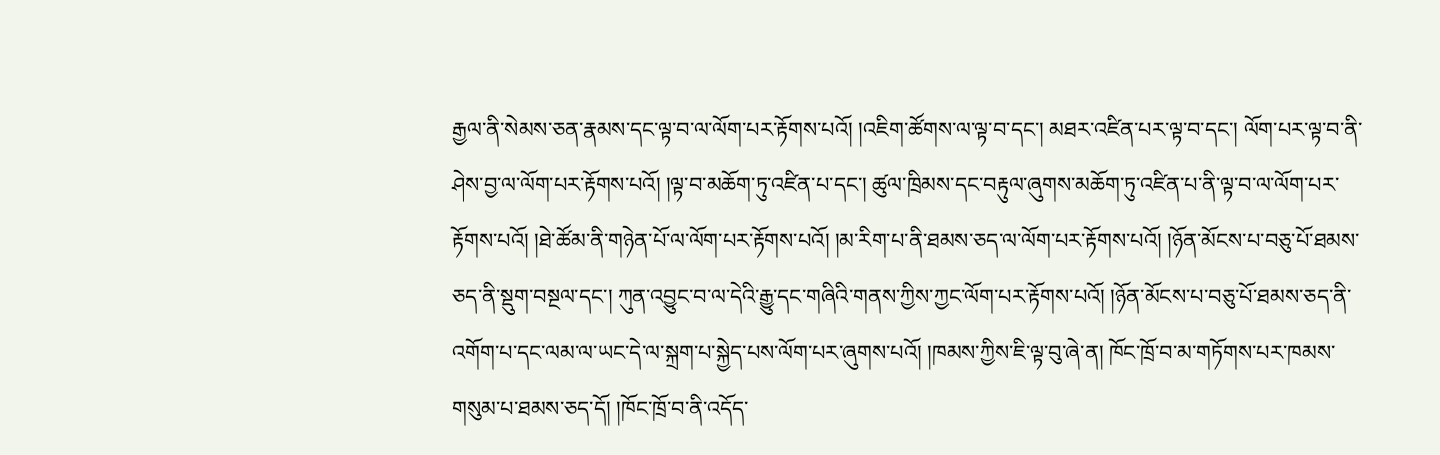རྒྱལ་ནི་སེམས་ཅན་རྣམས་དང་ལྟ་བ་ལ་ལོག་པར་རྟོགས་པའོ། །འཇིག་ཚོགས་ལ་ལྟ་བ་དང་། མཐར་འཛིན་པར་ལྟ་བ་དང་། ལོག་པར་ལྟ་བ་ནི་ཤེས་བྱ་ལ་ལོག་པར་རྟོགས་པའོ། །ལྟ་བ་མཆོག་ཏུ་འཛིན་པ་དང་། ཚུལ་ཁྲིམས་དང་བརྟུལ་ཞུགས་མཆོག་ཏུ་འཛིན་པ་ནི་ལྟ་བ་ལ་ལོག་པར་རྟོགས་པའོ། །ཐེ་ཚོམ་ནི་གཉེན་པོ་ལ་ལོག་པར་རྟོགས་པའོ། །མ་རིག་པ་ནི་ཐམས་ཅད་ལ་ལོག་པར་རྟོགས་པའོ། །ཉོན་མོངས་པ་བཅུ་པོ་ཐམས་ཅད་ནི་སྡུག་བསྔལ་དང་། ཀུན་འབྱུང་བ་ལ་དེའི་རྒྱུ་དང་གཞིའི་གནས་ཀྱིས་ཀྱང་ལོག་པར་རྟོགས་པའོ། །ཉོན་མོངས་པ་བཅུ་པོ་ཐམས་ཅད་ནི་འགོག་པ་དང་ལམ་ལ་ཡང་དེ་ལ་སྐྲག་པ་སྐྱེད་པས་ལོག་པར་ཞུགས་པའོ། །ཁམས་ཀྱིས་ཇི་ལྟ་བུ་ཞེ་ན། ཁོང་ཁྲོ་བ་མ་གཏོགས་པར་ཁམས་གསུམ་པ་ཐམས་ཅད་དོ། །ཁོང་ཁྲོ་བ་ནི་འདོད་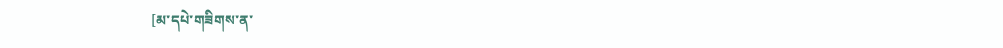[མ་དཔེ་གཟིགས་ན་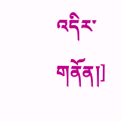འདིར་གནོན།]